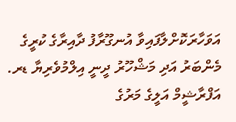އަވަހާރަކޮށްލާފައިވާ އުނގޫރާފު ދާއިރާގެ ކުރީގެ މެންބަރު އަދި މަޝްހޫރު ދީނީ އިލްމުވެރިޔާ ޑރ. އަފްރާޝީމް އަލީގެ މަރުގެ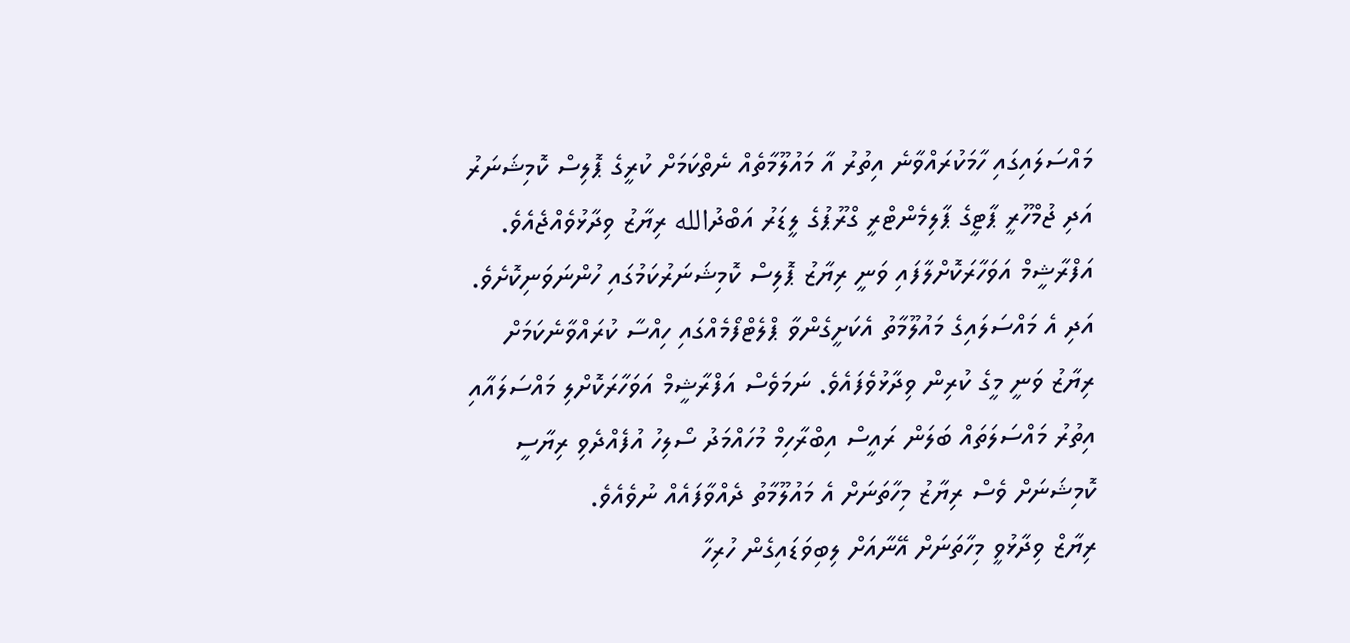މައްސަލައިގައި ހާމަކުރައްވާނެ އިތުރު އާ މައުލޫމާތެއް ނެތްކަމަށް ކުރީގެ ޕޮލިސް ކޮމިޝަނަރު އަދި ޖުމްހޫރީ ޕާޓީގެ ޕާލިމެންޓްރީ ގްރޫޕުގެ ލީޑަރު އަބްދުالله ރިޔާޒު ވިދާޅުވެއްޖެއެވެ.
އަފްރާޝީމް އަވަހާރަކޮށްލާފައި ވަނީ ރިޔާޒު ޕޮލިސް ކޮމިޝަނަރުކަމުގައި ހުންނަވަނިކޮށެވެ. އަދި އެ މައްސަލައިގެ މައުލޫމާތު އެކަށީގެންވާ ޕްލެޓްފޯމެއްގައި ހިއްސާ ކުރައްވާނެކަމަށް ރިޔާޒު ވަނީ މީގެ ކުރިން ވިދާޅުވެފައެވެ. ނަމަވެސް އަފްރާޝީމް އަވަހާރަކޮށްލި މައްސަލައާއި އިތުރު މައްސަލަތައް ބަލަން ރައީސް އިބްރާހިމް މުހައްމަދު ސޯލިހު އުފެއްދެވި ރިޔާސީ ކޮމިޝަނަށް ވެސް ރިޔާޒު މިހާތަނަށް އެ މައުލޫމާތު ދެއްވާފައެއް ނުވެއެވެ.
ރިޔާޒް ވިދާޅުވީ މިހާތަނަށް އޭނާއަށް ލިބިވަޑައިގެން ހުރިހާ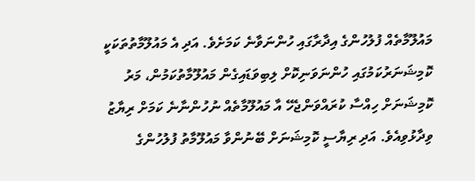މައުލޫމާތެއް ފުލުހުންގެ އިދާރާގައި ހުންނަވާނެ ކަމަށެވެ. އަދި އެ މައުލޫމާތުތަކަކީ ކޮމިޝަނަރުކަމުގައި ހުންނަވަނިކޮށް ލިބިވަޑައިގެން މައުލޫމާތުކަމުން، މަރު ކޮމިޝަނަށް ހިއްސާ ކުރައްވަންޖެހޭ އާ މައުލޫމާތެއް ނުހުންނާނެ ކަމަށް ރިޔާޒު ވިދާޅުވިއެވެ. އަދި ރިޔާސީ ކޮމިޝަނަށް ބޭނުންވާ މައުލޫމާތު ފުލުހުންގެ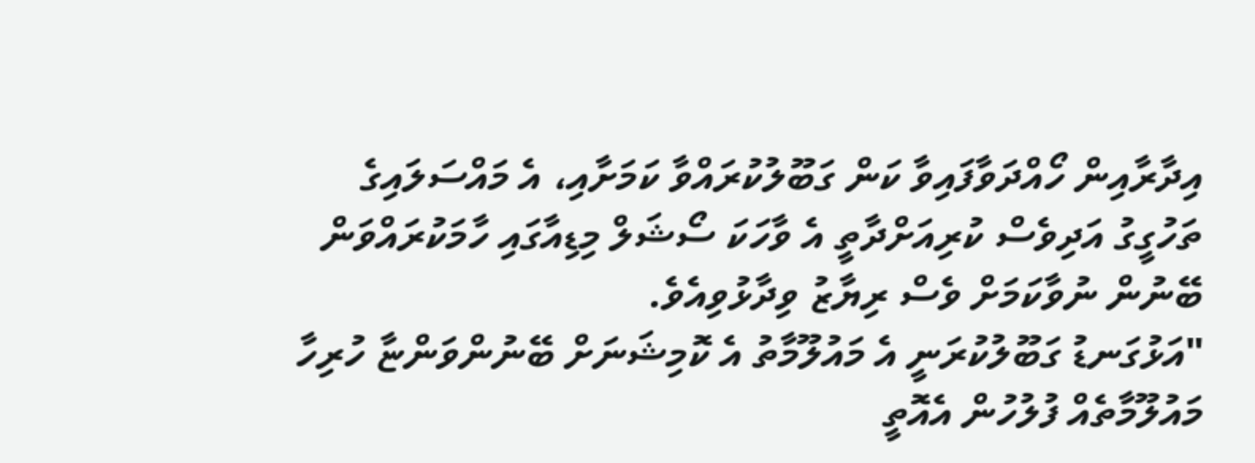އިދާރާއިން ހޯއްދަވާފައިވާ ކަން ގަބޫލުކުރައްވާ ކަމަށާއި، އެ މައްސަލައިގެ ތަހުގީގު އަދިވެސް ކުރިއަށްދާތީ އެ ވާހަކަ ސޯޝަލް މިޑިއާގައި ހާމަކުރައްވަން ބޭނުން ނުވާކަމަށް ވެސް ރިޔާޒު ވިދާޅުވިއެވެ.
"އަޅުގަނޑު ގަބޫލުކުރަނީ އެ މައުލޫމާތު އެ ކޮމިޝަނަށް ބޭނުންވަންޏާ ހުރިހާ މައުލޫމާތެއް ފުލުހުން އެއޮތީ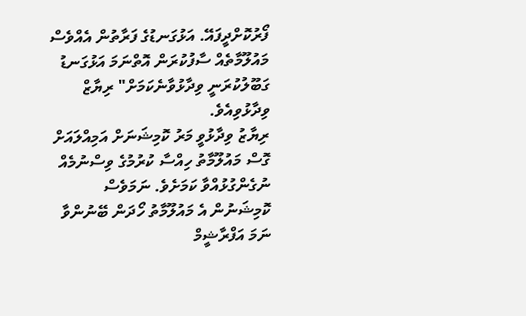ފޯރުކޮށްދީފައޭ. އަޅުގަނޑުގެ ފަރާތުން އެއްވެސް މައުލޫމާތެއް ސާފުކުރަން އޮތްނަމަ އަޅުގަނޑު ގަބޫލުކުރަނީ ވިދާޅުވާނެކަމަށް" ރިޔާޒް ވިދާޅުވިއެވެ.
ރިޔާޒު ވިދާޅުވީ މަރު ކޮމިޝަނަށް އަމިއްލައަށް ގޮސް މައުލޫމާތު ހިއްސާ ކުރުމުގެ ވިސްނުމެއް ނުގެންގުޅުއްވާ ކަމަށެވެ. ނަމަވެސް ކޮމިޝަނުން އެ މައުލޫމާތު ހޯދަން ބޭނުންވާ ނަމަ އަފްރާޝީމް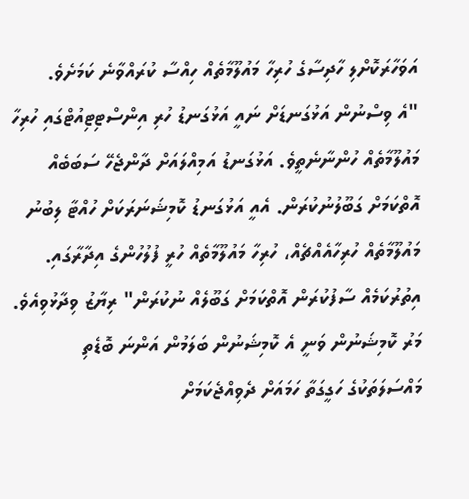އަވަހާރަކޮށްލި ހާދިސާގެ ހުރިހާ މައުލޫމާތެއް ހިއްސާ ކުރައްވާނެ ކަމަށެވެ.
"އެ ވިސްނުން އަޅުގަނޑަށް ނައީ އަޅުގަނޑު ހުރި އިންސްޓިޓިއުޓްގައި ހުރިހާ މައުލޫމާތެއް ހުންނާނެތީވެ. އަޅުގަނޑު އަމިއްލައަށް ދާންޖެހޭ ސަބަބެއް އޮތްކަމަށް ގަބޫލުނުކުރަން. އެއީ އަޅުގަނޑު ކޮމިޝަނަރަކަށް ހުއްޓާ ލިބުނު މައުލޫމާތެއް ހުރިހާއެއްޗެއް، ހުރިހާ މައުލޫމާތެއް ހުރީ ފުލުހުންގެ އިދާރާގައި. އިތުރުކަމެއް ސާފުކުރަން އޮތްކަމަށް ގަބޫލެއް ނުކުރަން" ރިޔާޒު ވިދާޅުވިއެވެ.
މަރު ކޮމިޝަނުން ވަނީ އެ ކޮމިޝަނުން ބަލަމުން އަންނަ ބޮޑެތި މައްސަލަތަކުގެ ހަގީގަތާ ހަމައަށް ދެވިއްޖެކަމަށް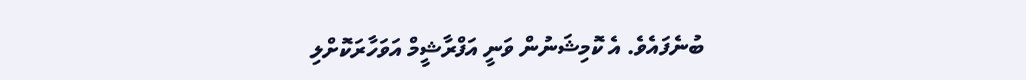ބުނެފައެވެ. އެ ކޮމިޝަނުން ވަނީ އަފްރާޝީމް އަވަހާރަކޮށްލި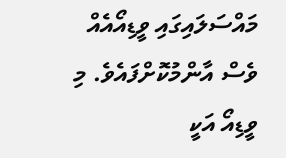މައްސަލައިގައި ވީޑިއޯއެއް ވެސް އާންމުކޮށްފައެވެ. މި ވީޑިއޯ އަކީ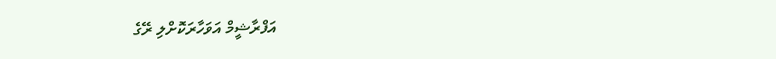އަފްރާޝީމް އަވަހާރަކޮށްލި ރޭގެ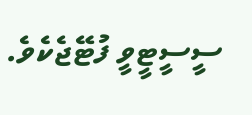ސީސީޓީވީ ފުޓޭޖެކެވެ.